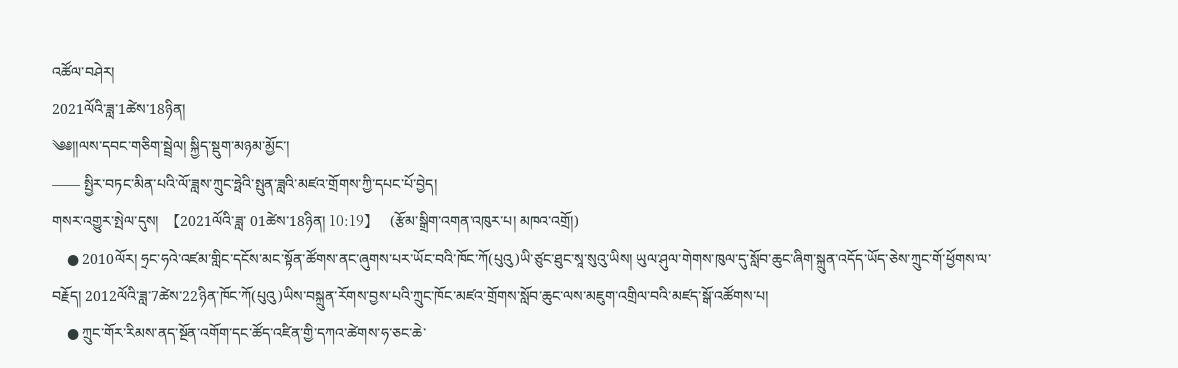འཚོལ་བཤེར།
2021ལོའི་ཟླ་1ཚེས་18ཉིན།
༄༅།།ལས་དབང་གཅིག་སྦྲེལ། སྐྱིད་སྡུག་མཉམ་མྱོང་།
—— སྤྱིར་བཏང་མིན་པའི་ལོ་ཟླས་ཀྲུང་ཧྥེའི་སྤུན་ཟླའི་མཛའ་གྲོགས་ཀྱི་དཔང་པོ་བྱེད།
གསར་འགྱུར་སྤེལ་དུས།  【2021ལོའི་ཟླ་ 01ཚེས་18ཉིན། 10:19】   (རྩོམ་སྒྲིག་འགན་འཁུར་པ། མཁའ་འགྲོ།)
    ● 2010ལོར། ཧྲང་ཧའེ་འཛམ་གླིང་དངོས་མང་སྟོན་ཚོགས་ནང་ཞུགས་པར་ཡོང་བའི་ཁོང་ཀོ(པུའུ)ཡི་ཙུང་ཐུང་སཱ་སུའུ་ཡིས། ཡུལ་ཤུལ་གེགས་ཁུལ་དུ་སློབ་ཆུང་ཞིག་སྐྲུན་འདོད་ཡོད་ཅེས་ཀྲུང་གོ་ཕྱོགས་ལ་བརྗོད། 2012ལོའི་ཟླ་7ཚེས་22ཉིན་ཁོང་ཀོ(པུའུ)ཡིས་བསྐྲུན་རོགས་བྱས་པའི་ཀྲུང་ཁོང་མཛའ་གྲོགས་སློབ་ཆུང་ལས་མཇུག་འགྲིལ་བའི་མཛད་སྒོ་འཚོགས་པ།
    ● ཀྲུང་གོར་རིམས་ནད་སྔོན་འགོག་དང་ཚོད་འཛིན་གྱི་དཀའ་ཚེགས་ཧ་ཅང་ཆེ་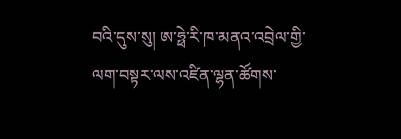བའི་དུས་སུ། ཨ་ཧྥེ་རི་ཁ་མནའ་འབྲེལ་གྱི་ལག་བསྟར་ལས་འཛིན་ལྷན་ཚོགས་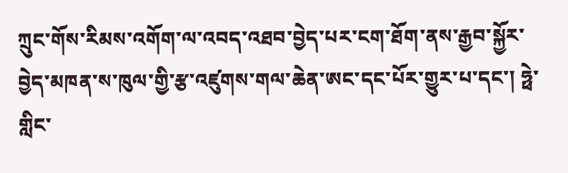ཀྲུང་གོས་རིམས་འགོག་ལ་འབད་འཐབ་བྱེད་པར་ངག་ཐོག་ནས་རྒྱབ་སྐྱོར་བྱེད་མཁན་ས་ཁུལ་གྱི་རྩ་འཛུགས་གལ་ཆེན་ཨང་དང་པོར་གྱུར་པ་དང་། ཧྥེ་གླིང་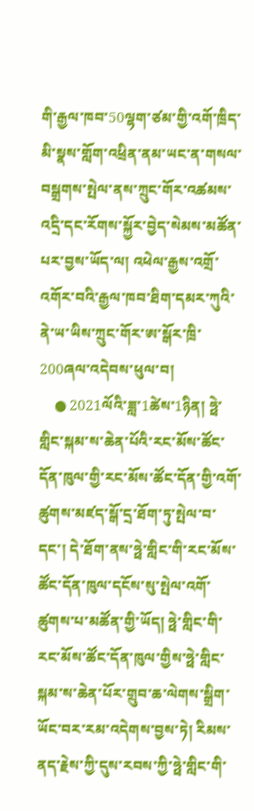གི་རྒྱལ་ཁབ་50ལྷག་ཙམ་གྱི་འགོ་ཁྲིད་མི་སྣས་གློག་འཕྲིན་ནམ་ཡང་ན་གསལ་བསྒྲགས་སྤེལ་ནས་ཀྲུང་གོར་འཚམས་འདྲི་དང་རོགས་སྐྱོར་བྱེད་སེམས་མཚོན་པར་བྱས་ཡོད་ལ། འཕེལ་རྒྱས་འགྲོ་འགོར་བའི་རྒྱལ་ཁབ་ཐིག་དམར་ཀུའི་ནེ་ཡ་ཡིས་ཀྲུང་གོར་ཨ་སྒོར་ཁྲི་200ཞལ་འདེབས་ཕུལ་བ།
    ● 2021ལོའི་ཟླ་1ཚེས་1ཉིན། ཧྥེ་གླིང་སྐམ་ས་ཆེན་པོའི་རང་མོས་ཚོང་དོན་ཁུལ་གྱི་རང་མོས་ཚོང་དོན་གྱི་འགོ་ཚུགས་མཛད་སྒོ་དྲ་ཐོག་ཏུ་སྤེལ་བ་དང་། དེ་ཐོག་ནས་ཧྥེ་གླིང་གི་རང་མོས་ཚོང་དོན་ཁུལ་དངོས་སུ་སྤེལ་འགོ་ཚུགས་པ་མཚོན་གྱི་ཡོད། ཧྥེ་གླིང་གི་རང་མོས་ཚོང་དོན་ཁུལ་གྱིས་ཧྥེ་གླིང་སྐམ་ས་ཆེན་པོར་གྲུབ་ཆ་ལེགས་སྒྲིག་ཡོང་བར་རམ་འདེགས་བྱས་ཏེ། རིམས་ནད་རྗེས་ཀྱི་དུས་རབས་ཀྱི་ཧྥེ་གླིང་གི་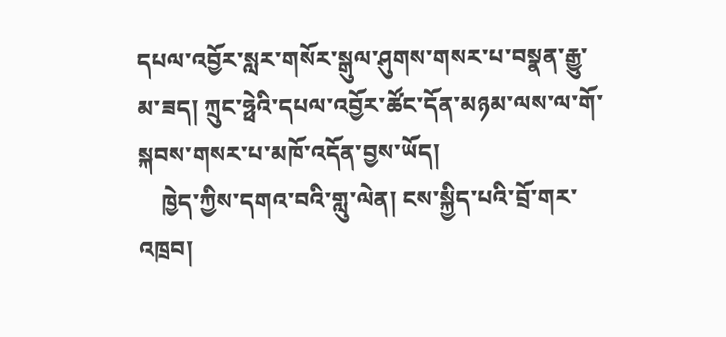དཔལ་འབྱོར་སླར་གསོར་སྒུལ་ཤུགས་གསར་པ་བསྣན་རྒྱུ་མ་ཟད། ཀྲུང་ཧྥེའི་དཔལ་འབྱོར་ཚོང་དོན་མཉམ་ལས་ལ་གོ་སྐབས་གསར་པ་མཁོ་འདོན་བྱས་ཡོད།
    ཁྱེད་ཀྱིས་དགའ་བའི་གླུ་ལེན། ངས་སྐྱིད་པའི་བྲོ་གར་འཁྲབ།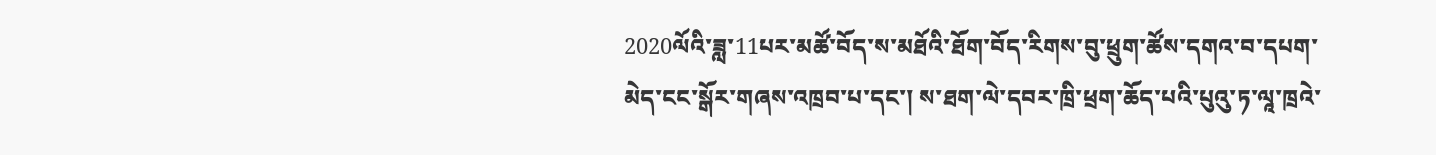2020ལོའི་ཟླ་11པར་མཚོ་བོད་ས་མཐོའི་ཐོག་བོད་རིགས་བུ་ཕྲུག་ཚོས་དགའ་བ་དཔག་མེད་ངང་སྒོར་གཞས་འཁྲབ་པ་དང་། ས་ཐག་ལེ་དབར་ཁྲི་ཕྲག་ཆོད་པའི་པུའུ་ཏ་ལཱ་ཁྲའེ་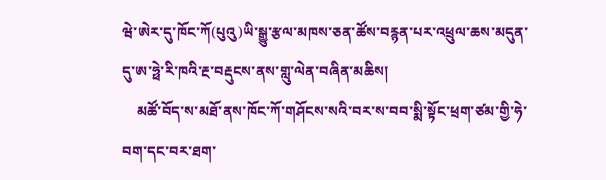ཝེ་ཨེར་དུ་ཁོང་ཀོ(པུའུ)ཡི་སྒྱུ་རྩལ་མཁས་ཅན་ཚོས་བརྙན་པར་འཕྲུལ་ཆས་མདུན་དུ་ཨ་ཧྥེ་རི་ཁའི་རྔ་བརྡུངས་ནས་གླུ་ལེན་བཞིན་མཆིས།
    མཚོ་བོད་ས་མཐོ་ནས་ཁོང་ཀོ་གཤོངས་སའི་བར་ས་བབ་སྨི་སྟོང་ཕྲག་ཙམ་གྱི་ཧེ་བག་དང་བར་ཐག་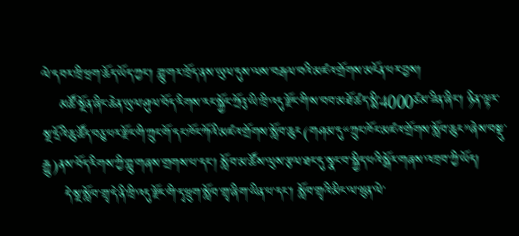ལེ་དབར་ཁྲི་ཕྲག་ཆོད་ཡོད་ཀྱང་། གླུ་གར་ཁྲོད་ནས་ཡུལ་དུས་ལས་བརྒལ་བའི་མཛའ་གྲོགས་མངོན་པར་བྱས།
    མཚོ་སྔོན་ཞིང་ཆེན་ཡུལ་ཤུལ་བོད་རིགས་རང་སྐྱོང་ཀྲོའུ་ཡི་ཁྲི་འདུ་རྫོང་གི་ས་བབ་མཐོ་ཚད་སྨི་4000ཙམ་ཟིན་ཞིང་། ཉིན་ལྟར་སྔ་དྲོའི་ཆུ་ཚོད་བཅུ་པར་རྫོང་གི་ཀྲུང་གོ་དང་ཁོང་ཀོའི་མཛའ་གྲོགས་སློབ་ཆུང(གཤམ་དུ“ཀྲུང་ཁོང་མཛའ་གྲོགས་སློབ་ཆུང”ཞེས་བསྡུ་རྒྱུ)ནས་བོད་རིགས་ཀྱི་གླུ་གཞས་གྲགས་པ་དང་། སློབ་མ་ཚོས་ལུས་རྩལ་ཐང་དུ་སྣང་བ་སྐྱིད་པའི་སྒོར་གཞས་འཁྲབ་ཀྱི་ཡོད།
     དེ་སྔ་སློབ་གྲྭ་དེ་ནི་ཁྲི་འདུ་རྫོང་གི་དྭ་ཕྲུག་སློབ་གྲྭ་ཞིག་ཡིན་པ་དང་། སློབ་གྲྭའི་མིང་ལ་ཝུན་ལེ་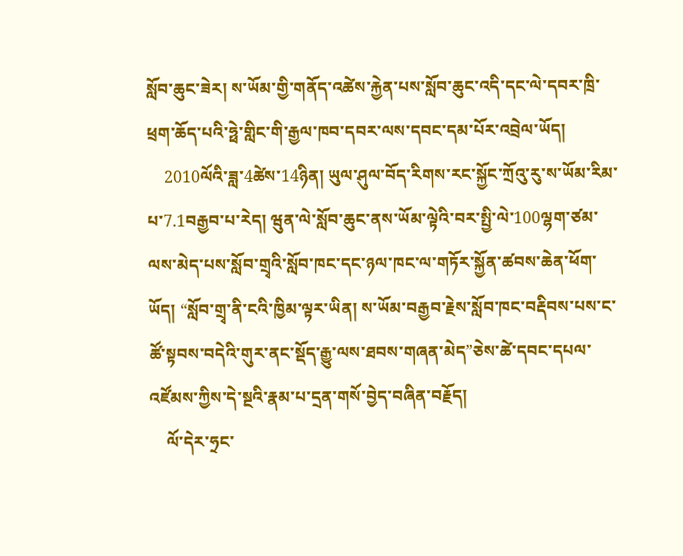སློབ་ཆུང་ཟེར། ས་ཡོམ་གྱི་གནོད་འཚེས་རྐྱེན་པས་སློབ་ཆུང་འདི་དང་ལེ་དབར་ཁྲི་ཕྲག་ཆོད་པའི་ཧྥེ་གླིང་གི་རྒྱལ་ཁབ་དབར་ལས་དབང་དམ་པོར་འབྲེལ་ཡོད།
    2010ལོའི་ཟླ་4ཚེས་14ཉིན། ཡུལ་ཤུལ་བོད་རིགས་རང་སྐྱོང་ཀྲོའུ་རུ་ས་ཡོམ་རིམ་པ་7.1བརྒྱབ་པ་རེད། ཝུན་ལེ་སློབ་ཆུང་ནས་ཡོམ་ལྟེའི་བར་སྤྱི་ལེ་100ལྷག་ཙམ་ལས་མེད་པས་སློབ་གྲྭའི་སློབ་ཁང་དང་ཉལ་ཁང་ལ་གཏོར་སྐྱོན་ཚབས་ཆེན་ཕོག་ཡོད། “སློབ་གྲྭ་ནི་ངའི་ཁྱིམ་ལྟར་ཡིན། ས་ཡོམ་བརྒྱབ་རྗེས་སློབ་ཁང་བརྡིབས་པས་ང་ཚོ་སྟབས་བདེའི་གུར་ནང་སྡོད་རྒྱུ་ལས་ཐབས་གཞན་མེད”ཅེས་ཚེ་དབང་དཔལ་འཛོམས་ཀྱིས་དེ་སྔའི་རྣམ་པ་དྲན་གསོ་བྱེད་བཞིན་བརྗོད།
    ལོ་དེར་ཧྲང་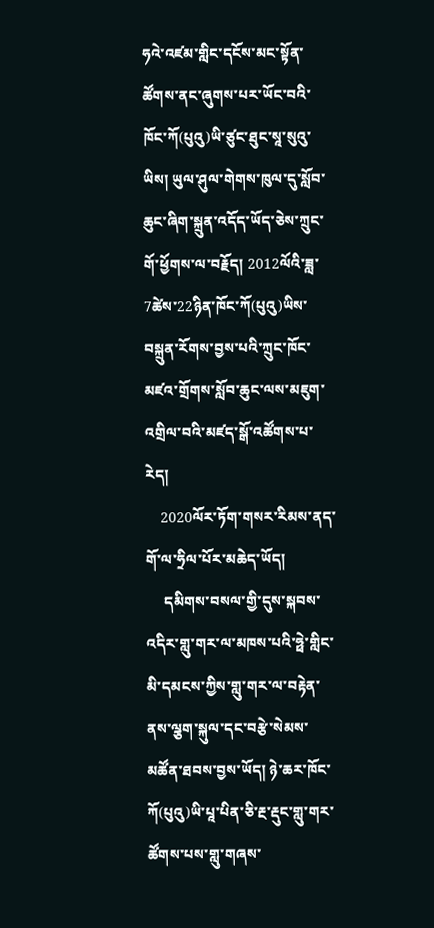ཧའེ་འཛམ་གླིང་དངོས་མང་སྟོན་ཚོགས་ནང་ཞུགས་པར་ཡོང་བའི་ཁོང་ཀོ(པུའུ)ཡི་ཙུང་ཐུང་སཱ་སུའུ་ཡིས། ཡུལ་ཤུལ་གེགས་ཁུལ་དུ་སློབ་ཆུང་ཞིག་སྐྲུན་འདོད་ཡོད་ཅེས་ཀྲུང་གོ་ཕྱོགས་ལ་བརྗོད། 2012ལོའི་ཟླ་7ཚེས་22ཉིན་ཁོང་ཀོ(པུའུ)ཡིས་བསྐྲུན་རོགས་བྱས་པའི་ཀྲུང་ཁོང་མཛའ་གྲོགས་སློབ་ཆུང་ལས་མཇུག་འགྲིལ་བའི་མཛད་སྒོ་འཚོགས་པ་རེད།
    2020ལོར་ཏོག་གསར་རིམས་ནད་གོ་ལ་ཧྲིལ་པོར་མཆེད་ཡོད།
     དམིགས་བསལ་གྱི་དུས་སྐབས་འདིར་གླུ་གར་ལ་མཁས་པའི་ཧྥེ་གླིང་མི་དམངས་ཀྱིས་གླུ་གར་ལ་བརྟེན་ནས་ལྕག་སྐུལ་དང་བརྩེ་སེམས་མཚོན་ཐབས་བྱས་ཡོད། ཉེ་ཆར་ཁོང་ཀོ(པུའུ)ཡི་པཱ་པིན་ཅི་རྔ་རྡུང་གླུ་གར་ཚོགས་པས་གླུ་གཞས་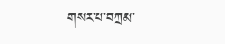གསར་པ་བཀྲམ་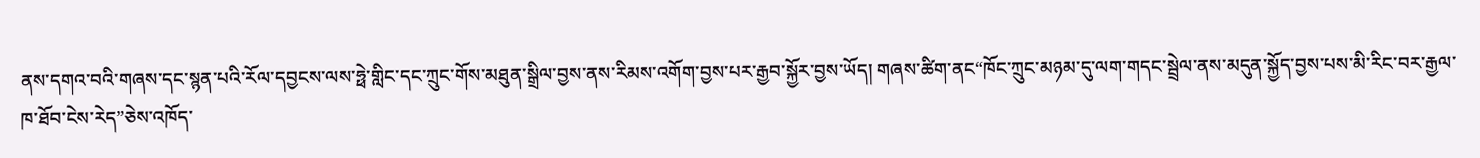ནས་དགའ་བའི་གཞས་དང་སྙན་པའི་རོལ་དབྱངས་ལས་ཧྥེ་གླིང་དང་ཀྲུང་གོས་མཐུན་སྒྲིལ་བྱས་ནས་རིམས་འགོག་བྱས་པར་རྒྱབ་སྐྱོར་བྱས་ཡོད། གཞས་ཚིག་ནང“ཁོང་ཀྲུང་མཉམ་དུ་ལག་གདང་སྦྲེལ་ནས་མདུན་སྐྱོད་བྱས་པས་མི་རིང་བར་རྒྱལ་ཁ་ཐོབ་ངེས་རེད”ཅེས་འཁོད་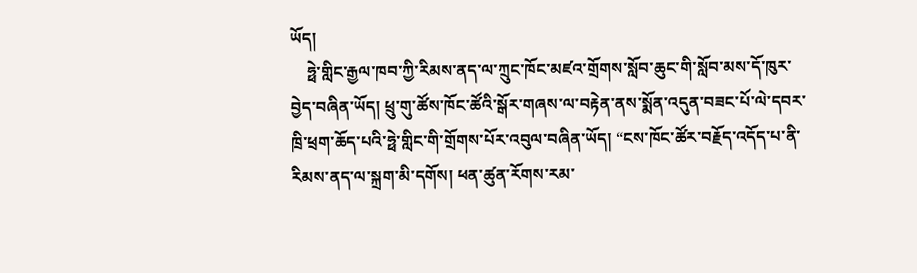ཡོད།
    ཧྥེ་གླིང་རྒྱལ་ཁབ་ཀྱི་རིམས་ནད་ལ་ཀྲུང་ཁོང་མཛའ་གྲོགས་སློབ་ཆུང་གི་སློབ་མས་དོ་ཁུར་བྱེད་བཞིན་ཡོད། ཕྲུ་གུ་ཚོས་ཁོང་ཚོའི་སྒོར་གཞས་ལ་བརྟེན་ནས་སྨོན་འདུན་བཟང་པོ་ལེ་དབར་ཁྲི་ཕྲག་ཆོད་པའི་ཧྥེ་གླིང་གི་གྲོགས་པོར་འབུལ་བཞིན་ཡོད། “ངས་ཁོང་ཚོར་བརྗོད་འདོད་པ་ནི་རིམས་ནད་ལ་སྐྲག་མི་དགོས། ཕན་ཚུན་རོགས་རམ་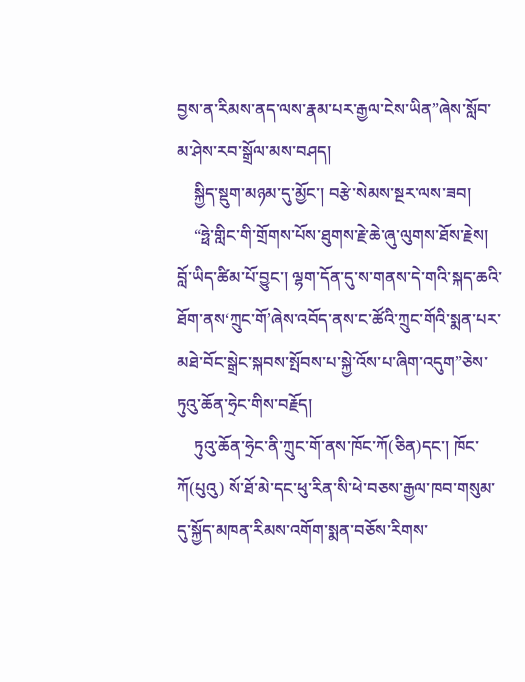བྱས་ན་རིམས་ནད་ལས་རྣམ་པར་རྒྱལ་ངེས་ཡིན”ཞེས་སློབ་མ་ཤེས་རབ་སྒྲོལ་མས་བཤད།
    སྐྱིད་སྡུག་མཉམ་དུ་མྱོང་། བརྩེ་སེམས་སྔར་ལས་ཟབ།
    “ཧྥེ་གླིང་གི་གྲོགས་པོས་ཐུགས་རྗེ་ཆེ་ཞུ་ལུགས་ཐོས་རྗེས། བློ་ཡིད་ཚིམ་པོ་བྱུང་། ལྷག་དོན་དུ་ས་གནས་དེ་གའི་སྐད་ཆའི་ཐོག་ནས‘ཀྲུང་གོ’ཞེས་འབོད་ནས་ང་ཚོའི་ཀྲུང་གོའི་སྨན་པར་མཐེ་བོང་སྒྲེང་སྐབས་སྤོབས་པ་སྐྱེ་འོས་པ་ཞིག་འདུག”ཅེས་ཏུའུ་ཆོན་ཧྲེང་གིས་བརྗོད།
    ཏུའུ་ཆོན་ཧྲེང་ནི་ཀྲུང་གོ་ནས་ཁོང་ཀོ(ཅིན)དང་། ཁོང་ཀོ(པུའུ) སོ་ཐོ་མེ་དང་ཕུ་རིན་སི་ཕེ་བཅས་རྒྱལ་ཁབ་གསུམ་དུ་སྐྱོད་མཁན་རིམས་འགོག་སྨན་བཅོས་རིགས་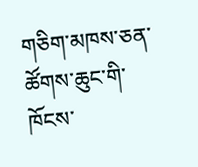གཅིག་མཁས་ཅན་ཚོགས་ཆུང་གི་ཁོངས་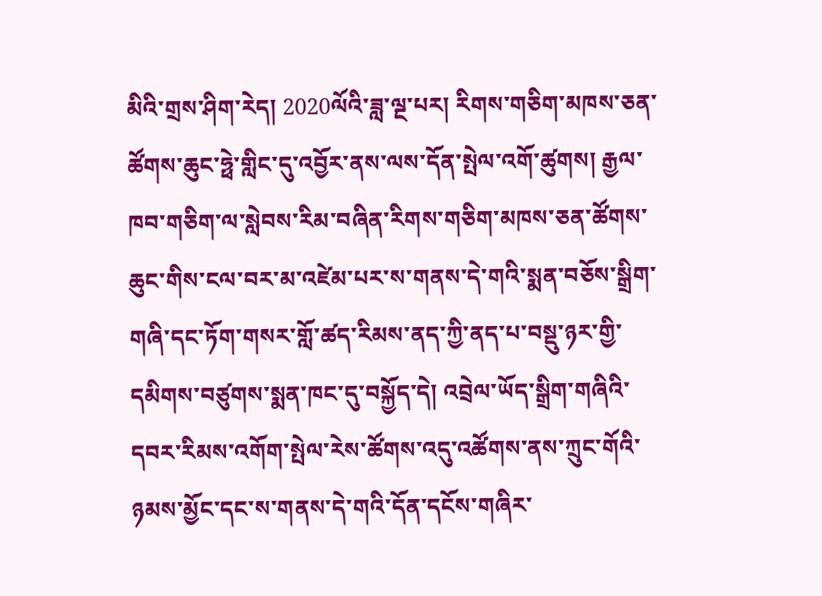མིའི་གྲས་ཤིག་རེད། 2020ལོའི་ཟླ་ལྔ་པར། རིགས་གཅིག་མཁས་ཅན་ཚོགས་ཆུང་ཧྥེ་གླིང་དུ་འབྱོར་ནས་ལས་དོན་སྤེལ་འགོ་ཚུགས། རྒྱལ་ཁབ་གཅིག་ལ་སླེབས་རིམ་བཞིན་རིགས་གཅིག་མཁས་ཅན་ཚོགས་ཆུང་གིས་ངལ་བར་མ་འཛེམ་པར་ས་གནས་དེ་གའི་སྨན་བཅོས་སྒྲིག་གཞི་དང་ཏོག་གསར་གློ་ཚད་རིམས་ནད་ཀྱི་ནད་པ་བསྡུ་ཉར་གྱི་དམིགས་བཙུགས་སྨན་ཁང་དུ་བསྐྱོད་དེ། འབྲེལ་ཡོད་སྒྲིག་གཞིའི་དབར་རིམས་འགོག་སྤེལ་རེས་ཚོགས་འདུ་འཚོགས་ནས་ཀྲུང་གོའི་ཉམས་མྱོང་དང་ས་གནས་དེ་གའི་དོན་དངོས་གཞིར་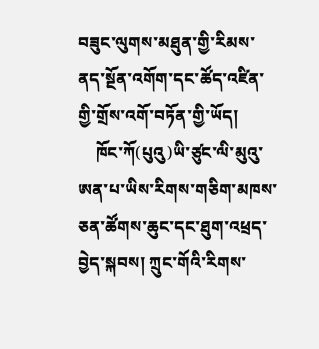བཟུང་ལུགས་མཐུན་གྱི་རིམས་ནད་སྔོན་འགོག་དང་ཚོད་འཛིན་གྱི་གྲོས་འགོ་བཏོན་གྱི་ཡོད།
    ཁོང་ཀོ(པུའུ)ཡི་ཙུང་ལི་མུའུ་ཨན་པ་ཡིས་རིགས་གཅིག་མཁས་ཅན་ཚོགས་ཆུང་དང་ཐུག་འཕྲད་བྱེད་སྐབས། ཀྲུང་གོའི་རིགས་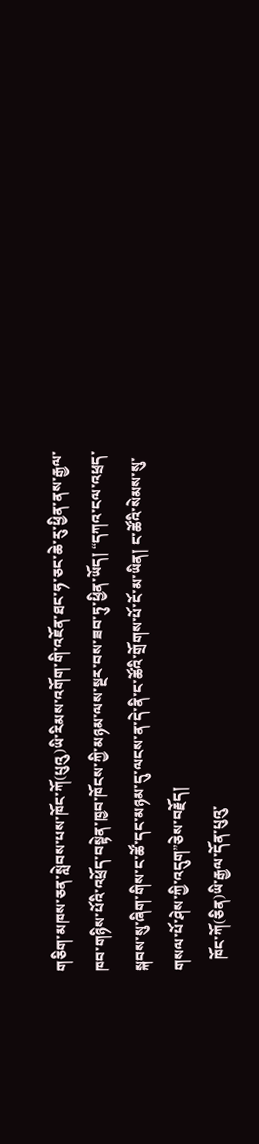གཅིག་མཁས་ཅན་སླེབས་པས་ཁོང་ཀོ(པུའུ)ཡི་རིམས་འགོག་གི་འཇོན་ཐང་ཧ་ཅང་ཆེ་རུ་ཕྱིན་ནས་རྒྱལ་ཁབ་གཉིས་པོའི་འཕྲོད་བསྟེན་ཁྱབ་ཁོངས་ཀྱི་མཉམ་ལས་སྔར་བས་ཟབ་ཏུ་ཕྱིན་ཡོད། “དཀའ་ངལ་འཕྲད་སྐབས་སུ་ཞིག་གིས་ང་ཚོ་དང་མཉམ་དུ་ལངས་ན་དེ་ནི་ང་ཚོའི་གྲོགས་པོ་ངོ་མ་ཡིན། ང་ཚོའི་སེམས་སུ་གསལ་པོ་ཤེས་ཀྱི་འདུག”ཅེས་བརྗོད།
   ཁོང་ཀོ(ཅིན)ཡི་རྒྱལ་དོན་པུའུ་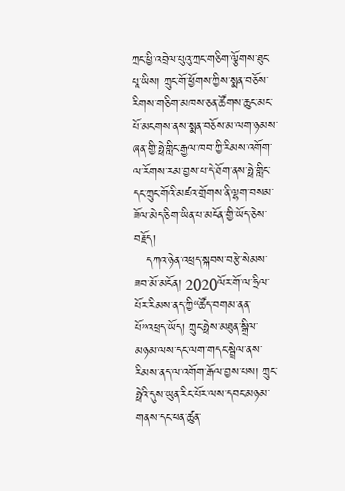ཀྲང་ཕྱི་འབྲེལ་པུའུ་ཀྲང་གཅིག་ལྕོགས་ཐུང་པཱ་ཡིས། ཀྲུང་གོ་ཕྱོགས་ཀྱིས་སྨན་བཅོས་རིགས་གཅིག་མཁས་ཅན་ཚོགས་ཆུང་མང་པོ་མངགས་ནས་སྨན་བཅོས་མ་ལག་ཉམས་ཞན་གྱི་ཧྥེ་གླིང་རྒྱལ་ཁབ་ཀྱི་རིམས་འགོག་ལ་རོགས་རམ་བྱས་པ་དེ་ཐོག་ནས་ཧྥེ་གླིང་དང་ཀྲུང་གོའི་མཛའ་གྲོགས་ནི་ལྷག་བསམ་ཟོལ་མེད་ཅིག་ཡིན་པ་མངོན་གྱི་ཡོད་ཅེས་བརྗོད།
   དཀའ་ཉེན་འཕྲད་སྐབས་བརྩེ་སེམས་ཟབ་མོ་མངོན། 2020ལོར་གོ་ལ་ཧྲིལ་པོར་རིམས་ནད་ཀྱི“ཚོད་བགམ་ནན་པོ”འཕྲད་ཡོད། ཀྲུང་ཧྥེས་མཐུན་སྒྲིལ་མཉམ་ལས་དང་ལག་གདང་སྦྲེལ་ནས་རིམས་ནད་ལ་འགོག་རྒོལ་བྱས་པས། ཀྲུང་ཧྥེའི་དུས་ཡུན་རིང་པོར་ལས་དབང་མཉམ་གནས་དང་ཕན་ཚུན་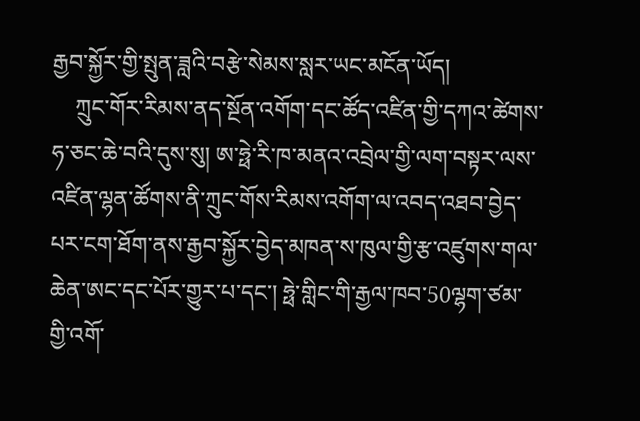རྒྱབ་སྐྱོར་གྱི་སྤུན་ཟླའི་བརྩེ་སེམས་སླར་ཡང་མངོན་ཡོད།
    ཀྲུང་གོར་རིམས་ནད་སྔོན་འགོག་དང་ཚོད་འཛིན་གྱི་དཀའ་ཚེགས་ཧ་ཅང་ཆེ་བའི་དུས་སུ། ཨ་ཧྥེ་རི་ཁ་མནའ་འབྲེལ་གྱི་ལག་བསྟར་ལས་འཛིན་ལྷན་ཚོགས་ནི་ཀྲུང་གོས་རིམས་འགོག་ལ་འབད་འཐབ་བྱེད་པར་ངག་ཐོག་ནས་རྒྱབ་སྐྱོར་བྱེད་མཁན་ས་ཁུལ་གྱི་རྩ་འཛུགས་གལ་ཆེན་ཨང་དང་པོར་གྱུར་པ་དང་། ཧྥེ་གླིང་གི་རྒྱལ་ཁབ་50ལྷག་ཙམ་གྱི་འགོ་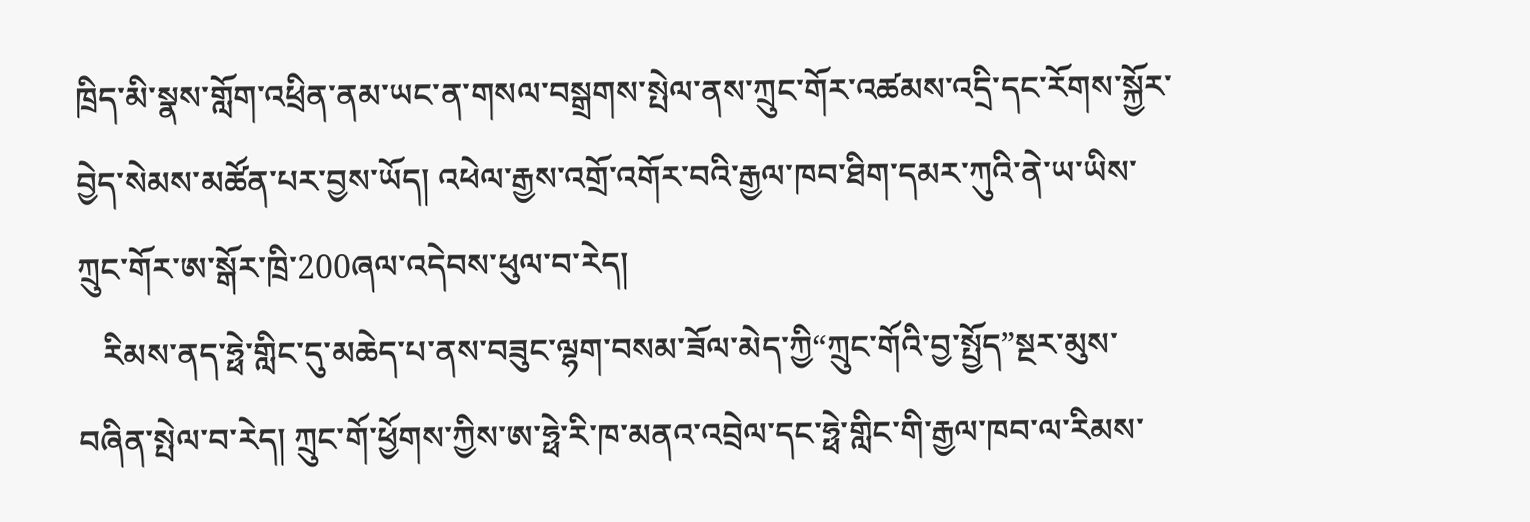ཁྲིད་མི་སྣས་གློག་འཕྲིན་ནམ་ཡང་ན་གསལ་བསྒྲགས་སྤེལ་ནས་ཀྲུང་གོར་འཚམས་འདྲི་དང་རོགས་སྐྱོར་བྱེད་སེམས་མཚོན་པར་བྱས་ཡོད། འཕེལ་རྒྱས་འགྲོ་འགོར་བའི་རྒྱལ་ཁབ་ཐིག་དམར་ཀུའི་ནེ་ཡ་ཡིས་ཀྲུང་གོར་ཨ་སྒོར་ཁྲི་200ཞལ་འདེབས་ཕུལ་བ་རེད།
   རིམས་ནད་ཧྥེ་གླིང་དུ་མཆེད་པ་ནས་བཟུང་ལྷག་བསམ་ཟོལ་མེད་ཀྱི“ཀྲུང་གོའི་བྱ་སྤྱོད”སྔར་མུས་བཞིན་སྤེལ་བ་རེད། ཀྲུང་གོ་ཕྱོགས་ཀྱིས་ཨ་ཧྥེ་རི་ཁ་མནའ་འབྲེལ་དང་ཧྥེ་གླིང་གི་རྒྱལ་ཁབ་ལ་རིམས་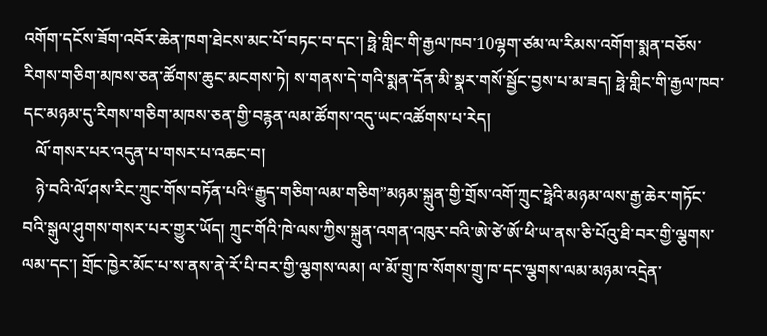འགོག་དངོས་ཟོག་འབོར་ཆེན་ཁག་ཐེངས་མང་པོ་བཏང་བ་དང་། ཧྥེ་གླིང་གི་རྒྱལ་ཁབ་10ལྷག་ཙམ་ལ་རིམས་འགོག་སྨན་བཅོས་རིགས་གཅིག་མཁས་ཅན་ཚོགས་ཆུང་མངགས་ཏེ། ས་གནས་དེ་གའི་སྨན་དོན་མི་སྣར་གསོ་སྦྱོང་བྱས་པ་མ་ཟད། ཧྥེ་གླིང་གི་རྒྱལ་ཁབ་དང་མཉམ་དུ་རིགས་གཅིག་མཁས་ཅན་གྱི་བརྙན་ལམ་ཚོགས་འདུ་ཡང་འཚོགས་པ་རེད།
   ལོ་གསར་པར་འདུན་པ་གསར་པ་འཆང་བ།
   ཉེ་བའི་ལོ་ཤས་རིང་ཀྲུང་གོས་བཏོན་པའི“རྒྱུད་གཅིག་ལམ་གཅིག”མཉམ་སྐྲུན་གྱི་གྲོས་འགོ་ཀྲུང་ཧྥེའི་མཉམ་ལས་རྒྱ་ཆེར་གཏོང་བའི་སྒུལ་ཤུགས་གསར་པར་གྱུར་ཡོད། ཀྲུང་གོའི་ཁེ་ལས་ཀྱིས་སྐྲུན་འགན་འཁུར་བའི་ཨེ་ཙེ་ཨོ་ཕི་ཡ་ནས་ཅི་པོའུ་ཐི་བར་གྱི་ལྕགས་ལམ་དང་། གྲོང་ཁྱེར་མོང་པ་ས་ནས་ནེ་རོ་པི་བར་གྱི་ལྕགས་ལམ། ལ་མོ་གྲུ་ཁ་སོགས་གྲུ་ཁ་དང་ལྕགས་ལམ་མཉམ་འདྲེན་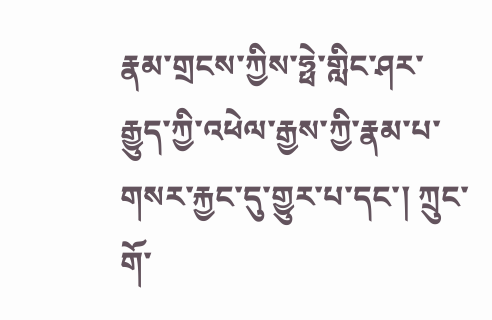རྣམ་གྲངས་ཀྱིས་ཧྥེ་གླིང་ཤར་རྒྱུད་ཀྱི་འཕེལ་རྒྱས་ཀྱི་རྣམ་པ་གསར་རྐྱང་དུ་གྱུར་པ་དང་། ཀྲུང་གོ་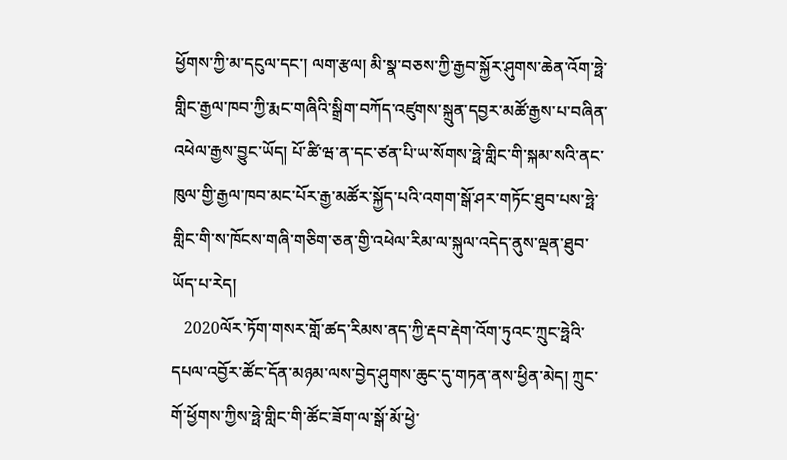ཕྱོགས་ཀྱི་མ་དངུལ་དང་། ལག་རྩལ། མི་སྣ་བཅས་ཀྱི་རྒྱབ་སྐྱོར་ཤུགས་ཆེན་འོག་ཧྥེ་གླིང་རྒྱལ་ཁབ་ཀྱི་རྨང་གཞིའི་སྒྲིག་བཀོད་འཛུགས་སྐྲུན་དབྱར་མཚོ་རྒྱས་པ་བཞིན་འཕེལ་རྒྱས་བྱུང་ཡོད། པོ་ཚི་ཝ་ན་དང་ཙན་པི་ཡ་སོགས་ཧྥེ་གླིང་གི་སྐམ་སའི་ནང་ཁུལ་གྱི་རྒྱལ་ཁབ་མང་པོར་རྒྱ་མཚོར་སྐྱོད་པའི་འགག་སྒོ་ཤར་གཏོང་ཐུབ་པས་ཧྥེ་གླིང་གི་ས་ཁོངས་གཞི་གཅིག་ཅན་གྱི་འཕེལ་རིམ་ལ་སྐུལ་འདེད་ནུས་ལྡན་ཐུབ་ཡོད་པ་རེད།
   2020ལོར་ཏོག་གསར་གློ་ཚད་རིམས་ནད་ཀྱི་རྡབ་རྡེག་འོག་ཏུའང་ཀྲུང་ཧྥེའི་དཔལ་འབྱོར་ཚོང་དོན་མཉམ་ལས་བྱེད་ཤུགས་ཆུང་དུ་གཏན་ནས་ཕྱིན་མེད། ཀྲུང་གོ་ཕྱོགས་ཀྱིས་ཧྥེ་གླིང་གི་ཚོང་ཟོག་ལ་སྒོ་མོ་ཕྱེ་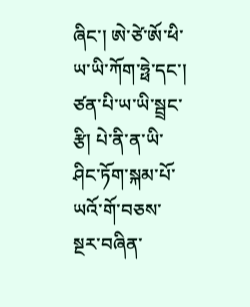ཞིང་། ཨེ་ཙེ་ཨོ་ཕི་ཡ་ཡི་ཀོག་ཧྥེ་དང་། ཙན་པི་ཡ་ཡི་སྦྲང་རྩི། པེ་ནི་ན་ཡི་ཤིང་ཏོག་སྐམ་པོ་ཡའོ་གོ་བཅས་སྔར་བཞིན་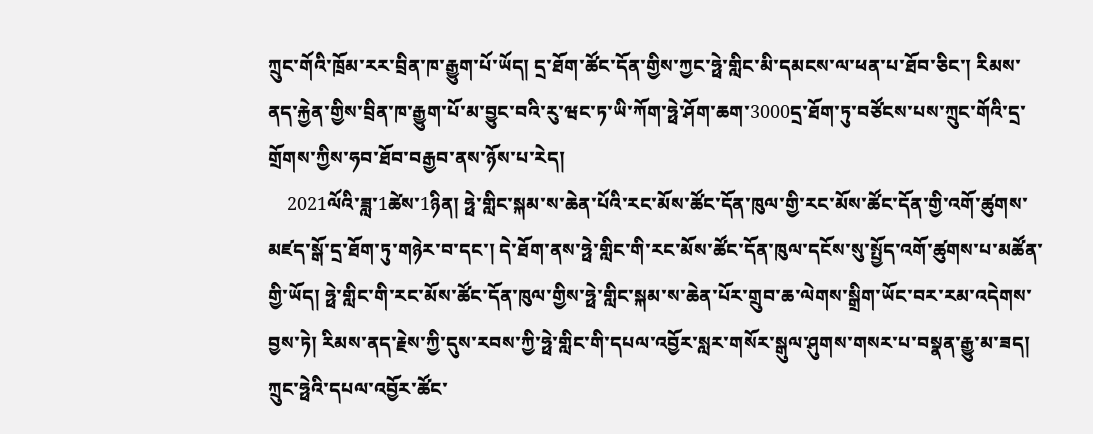ཀྲུང་གོའི་ཁྲོམ་རར་བྲིན་ཁ་རྒྱུག་པོ་ཡོད། དྲ་ཐོག་ཚོང་དོན་གྱིས་ཀྱང་ཧྥེ་གླིང་མི་དམངས་ལ་ཕན་པ་ཐོབ་ཅིང་། རིམས་ནད་རྐྱེན་གྱིས་བྲིན་ཁ་རྒྱུག་པོ་མ་བྱུང་བའི་རུ་ཝང་ཏ་ཡི་ཀོག་ཧྥེ་ཤོག་ཆག་3000དྲ་ཐོག་ཏུ་བཙོངས་པས་ཀྲུང་གོའི་དྲ་གྲོགས་ཀྱིས་ཧབ་ཐོབ་བརྒྱབ་ནས་ཉོས་པ་རེད།
    2021ལོའི་ཟླ་1ཚེས་1ཉིན། ཧྥེ་གླིང་སྐམ་ས་ཆེན་པོའི་རང་མོས་ཚོང་དོན་ཁུལ་གྱི་རང་མོས་ཚོང་དོན་གྱི་འགོ་ཚུགས་མཛད་སྒོ་དྲ་ཐོག་ཏུ་གཉེར་བ་དང་། དེ་ཐོག་ནས་ཧྥེ་གླིང་གི་རང་མོས་ཚོང་དོན་ཁུལ་དངོས་སུ་སྤྱོད་འགོ་ཚུགས་པ་མཚོན་གྱི་ཡོད། ཧྥེ་གླིང་གི་རང་མོས་ཚོང་དོན་ཁུལ་གྱིས་ཧྥེ་གླིང་སྐམ་ས་ཆེན་པོར་གྲུབ་ཆ་ལེགས་སྒྲིག་ཡོང་བར་རམ་འདེགས་བྱས་ཏེ། རིམས་ནད་རྗེས་ཀྱི་དུས་རབས་ཀྱི་ཧྥེ་གླིང་གི་དཔལ་འབྱོར་སླར་གསོར་སྒུལ་ཤུགས་གསར་པ་བསྣན་རྒྱུ་མ་ཟད། ཀྲུང་ཧྥེའི་དཔལ་འབྱོར་ཚོང་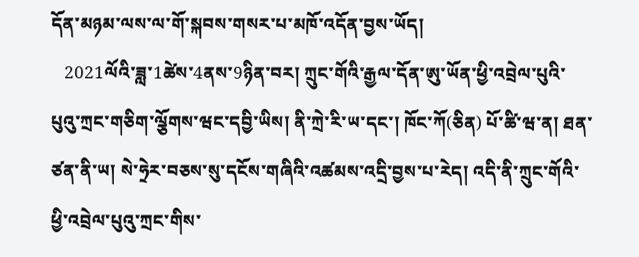དོན་མཉམ་ལས་ལ་གོ་སྐབས་གསར་པ་མཁོ་འདོན་བྱས་ཡོད།
   2021ལོའི་ཟླ་1ཚེས་4ནས་9ཉིན་བར། ཀྲུང་གོའི་རྒྱལ་དོན་ཨུ་ཡོན་ཕྱི་འབྲེལ་པུའི་པུའུ་ཀྲང་གཅིག་ལྕོགས་ཝང་དབྱི་ཡིས། ནི་ཀྲེ་རི་ཡ་དང་། ཁོང་ཀོ(ཅིན) པོ་ཚི་ཝ་ན། ཐན་ཙན་ནི་ཡ། སེ་ཧྲེར་བཅས་སུ་དངོས་གཞིའི་འཚམས་འདྲི་བྱས་པ་རེད། འདི་ནི་ཀྲུང་གོའི་ཕྱི་འབྲེལ་པུའུ་ཀྲང་གིས་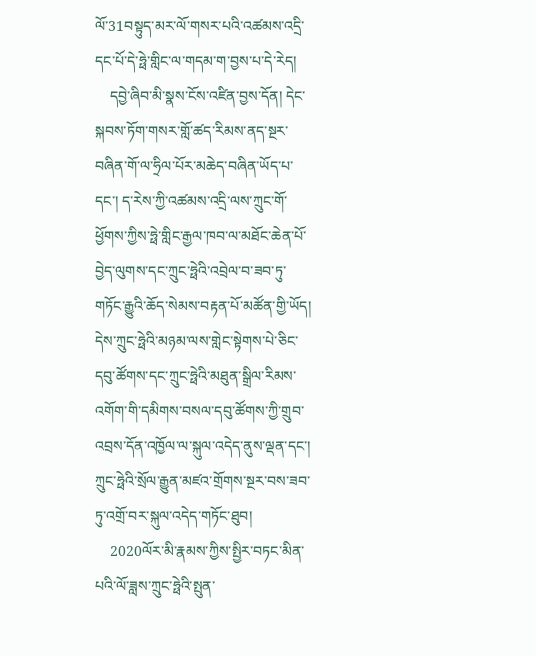ལོ་31བསྟུད་མར་ལོ་གསར་པའི་འཚམས་འདྲི་དང་པོ་དེ་ཧྥེ་གླིང་ལ་གདམ་ག་བྱས་པ་དེ་རེད།
    དབྱེ་ཞིབ་མི་སྣས་ངོས་འཛིན་བྱས་དོན། དེང་སྐབས་ཏོག་གསར་གློ་ཚད་རིམས་ནད་སྔར་བཞིན་གོ་ལ་ཧྲིལ་པོར་མཆེད་བཞིན་ཡོད་པ་དང་། ད་རེས་ཀྱི་འཚམས་འདྲི་ལས་ཀྲུང་གོ་ཕྱོགས་ཀྱིས་ཧྥེ་གླིང་རྒྱལ་ཁབ་ལ་མཐོང་ཆེན་པོ་བྱེད་ལུགས་དང་ཀྲུང་ཧྥེའི་འབྲེལ་བ་ཟབ་ཏུ་གཏོང་རྒྱུའི་ཆོད་སེམས་བརྟན་པོ་མཚོན་གྱི་ཡོད། དེས་ཀྲུང་ཧྥེའི་མཉམ་ལས་གླེང་སྟེགས་པེ་ཅིང་དབུ་ཚོགས་དང་ཀྲུང་ཧྥེའི་མཐུན་སྒྲིལ་རིམས་འགོག་གི་དམིགས་བསལ་དབུ་ཚོགས་ཀྱི་གྲུབ་འབྲས་དོན་འཁྱོལ་ལ་སྐུལ་འདེད་ནུས་ལྡན་དང་། ཀྲུང་ཧྥེའི་སྲོལ་རྒྱུན་མཛའ་གྲོགས་སྔར་བས་ཟབ་ཏུ་འགྲོ་བར་སྐུལ་འདེད་གཏོང་ཐུབ།
    2020ལོར་མི་རྣམས་ཀྱིས་སྤྱིར་བཏང་མིན་པའི་ལོ་ཟླས་ཀྲུང་ཧྥེའི་སྤུན་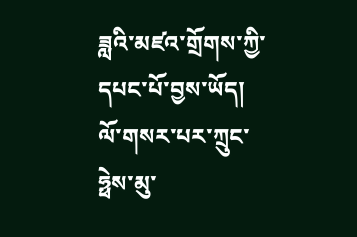ཟླའི་མཛའ་གྲོགས་ཀྱི་དཔང་པོ་བྱས་ཡོད། ལོ་གསར་པར་ཀྲུང་ཧྥེས་མུ་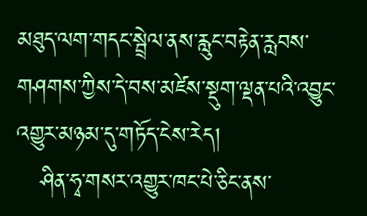མཐུད་ལག་གདང་སྦྲེལ་ནས་རླུང་བརྟེན་རླབས་གཤགས་ཀྱིས་དེ་བས་མཛེས་སྡུག་ལྡན་པའི་འབྱུང་འགྱུར་མཉམ་དུ་གཏོད་ངེས་རེད།
   ཤིན་ཧྭ་གསར་འགྱུར་ཁང་པེ་ཅིང་ནས་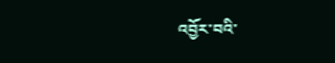འབྱོར་བའི་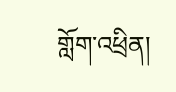གློག་འཕྲིན།